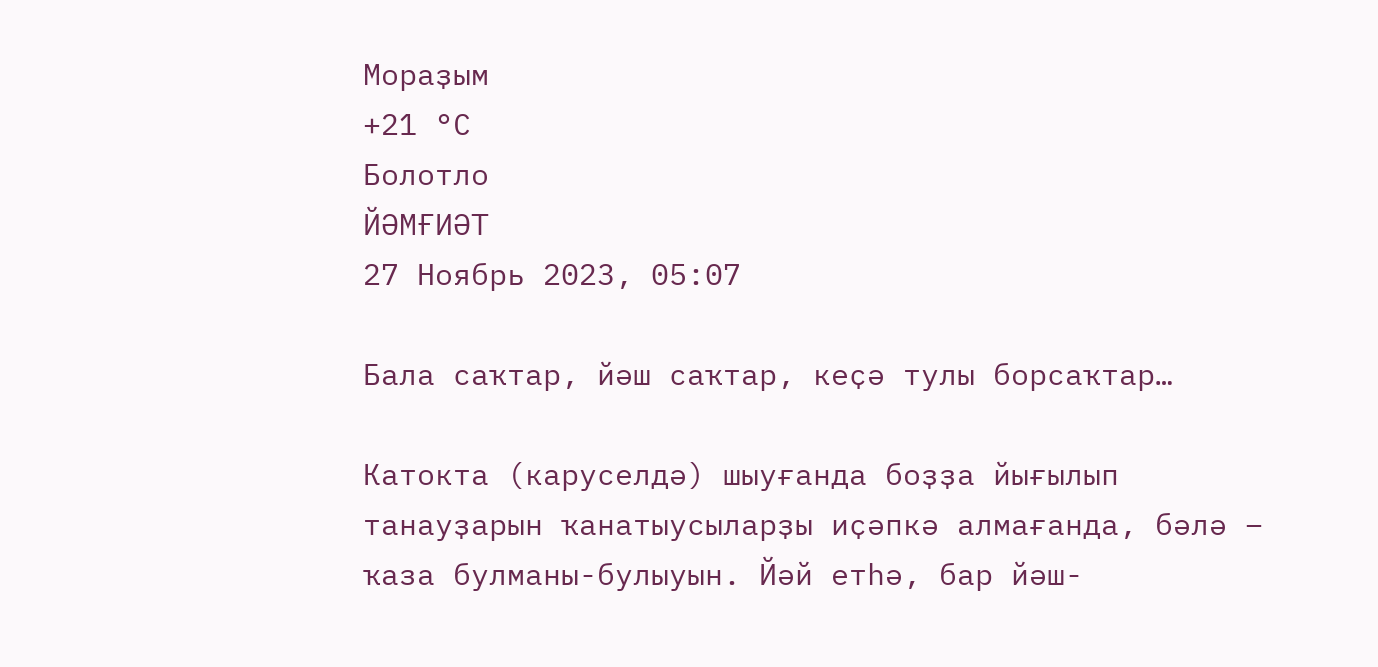Мораҙым
+21 °С
Болотло
ЙӘМҒИӘТ
27 Ноябрь 2023, 05:07

Бала саҡтар, йәш саҡтар, кеҫә тулы борсаҡтар…

Катокта (каруселдә) шыуғанда боҙҙа йығылып танауҙарын ҡанатыусыларҙы иҫәпкә алмағанда, бәлә – ҡаза булманы-булыуын. Йәй етһә, бар йәш-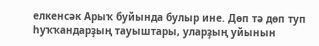елкенсәк Арыҡ буйында булыр ине. Дөп тә дөп туп һуҡҡандарҙың тауыштары, уларҙың уйынын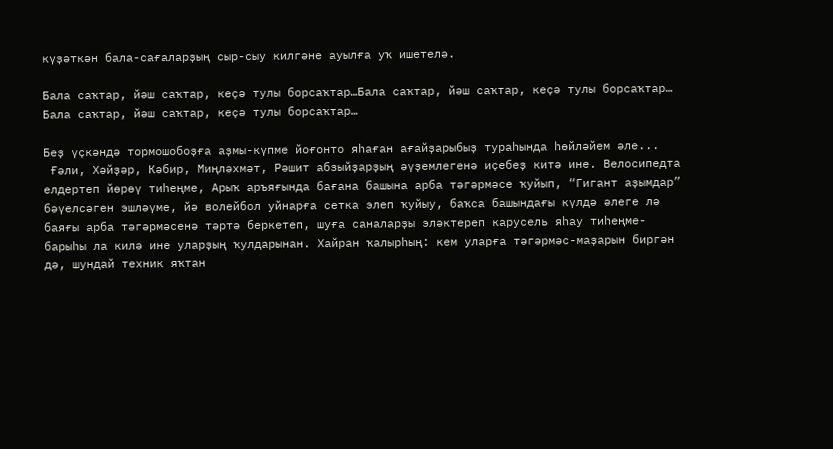күҙәткән бала-сағаларҙың сыр-сыу килгәне ауылға уҡ ишетелә.

Бала саҡтар, йәш саҡтар, кеҫә тулы борсаҡтар…Бала саҡтар, йәш саҡтар, кеҫә тулы борсаҡтар…
Бала саҡтар, йәш саҡтар, кеҫә тулы борсаҡтар…

Беҙ үҫкәндә тормошобоҙға аҙмы-күпме йоғонто яһаған ағайҙарыбыҙ тураһында һөйләйем әле...
 Ғәли, Хәйҙәр, Кәбир, Миңләхмәт, Рәшит абзыйҙарҙың әүҙемлегенә иҫебеҙ китә ине. Велосипедта елдертеп йөрөү тиһеңме, Арыҡ аръяғында бағана башына арба тәгәрмәсе ҡуйып, “Гигант аҙымдар” бәүелсәген эшләүме, йә волейбол уйнарға сетка элеп ҡуйыу, баҡса башындағы күлдә әлеге лә баяғы арба тәгәрмәсенә тәртә беркетеп, шуға саналарҙы эләктереп карусель яһау тиһеңме-  барыһы ла килә ине уларҙың ҡулдарынан. Хайран ҡалырһың: кем уларға тәгәрмәс-маҙарын биргән дә, шундай техник яҡтан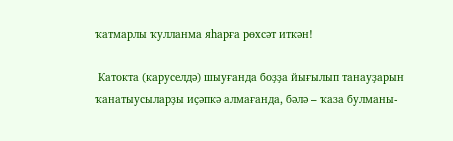ҡатмарлы ҡулланма яһарға рөхсәт иткән!

 Катокта (каруселдә) шыуғанда боҙҙа йығылып танауҙарын ҡанатыусыларҙы иҫәпкә алмағанда, бәлә – ҡаза булманы-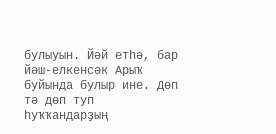булыуын. Йәй етһә, бар йәш-елкенсәк Арыҡ буйында булыр ине. Дөп тә дөп туп һуҡҡандарҙың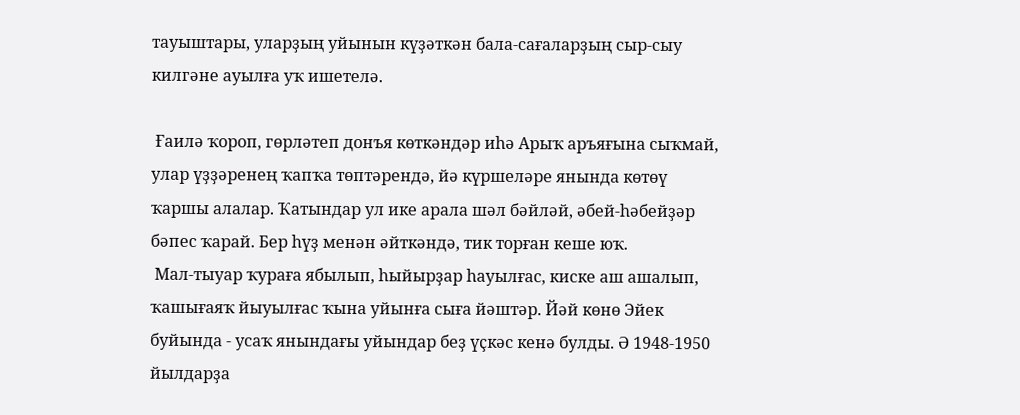тауыштары, уларҙың уйынын күҙәткән бала-сағаларҙың сыр-сыу килгәне ауылға уҡ ишетелә.

 Ғаилә ҡороп, гөрләтеп донъя көткәндәр иһә Арыҡ аръяғына сыҡмай, улар үҙҙәренең ҡапҡа төптәрендә, йә күршеләре янында көтөү ҡаршы алалар. Ҡатындар ул ике арала шәл бәйләй, әбей-һәбейҙәр бәпес ҡарай. Бер һүҙ менән әйткәндә, тик торған кеше юҡ.
 Мал-тыуар ҡураға ябылып, һыйырҙар һауылғас, киске аш ашалып, ҡашығаяҡ йыуылғас ҡына уйынға сыға йәштәр. Йәй көнө Эйек буйында - усаҡ янындағы уйындар беҙ үҫкәс кенә булды. Ә 1948-1950 йылдарҙа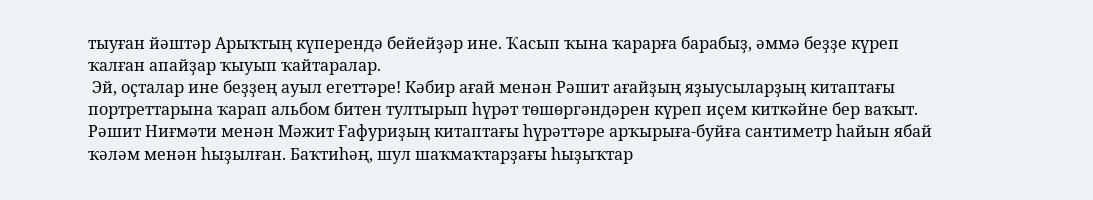тыуған йәштәр Арыҡтың күперендә бейейҙәр ине. Ҡасып ҡына ҡарарға барабыҙ, әммә беҙҙе күреп ҡалған апайҙар ҡыуып ҡайтаралар.
 Эй, оҫталар ине беҙҙең ауыл егеттәре! Кәбир ағай менән Рәшит ағайҙың яҙыусыларҙың китаптағы портреттарына ҡарап альбом битен тултырып һүрәт төшөргәндәрен күреп иҫем киткәйне бер ваҡыт. Рәшит Ниғмәти менән Мәжит Ғафуриҙың китаптағы һүрәттәре арҡырыға-буйға сантиметр һайын ябай ҡәләм менән һыҙылған. Баҡтиһәң, шул шаҡмаҡтарҙағы һыҙыҡтар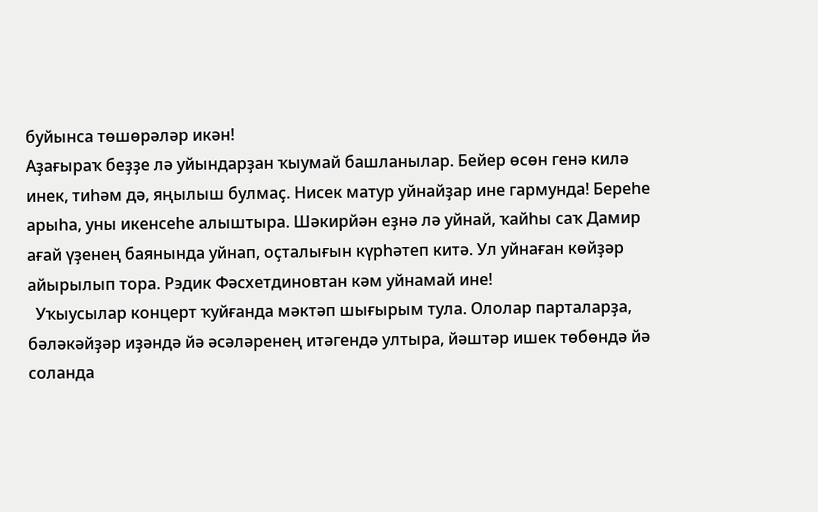буйынса төшөрәләр икән!
Аҙағыраҡ беҙҙе лә уйындарҙан ҡыумай башланылар. Бейер өсөн генә килә инек, тиһәм дә, яңылыш булмаҫ. Нисек матур уйнайҙар ине гармунда! Береһе арыһа, уны икенсеһе алыштыра. Шәкирйән еҙнә лә уйнай, ҡайһы саҡ Дамир ағай үҙенең баянында уйнап, оҫталығын күрһәтеп китә. Ул уйнаған көйҙәр айырылып тора. Рэдик Фәсхетдиновтан кәм уйнамай ине!
  Уҡыусылар концерт ҡуйғанда мәктәп шығырым тула. Ололар парталарҙа, бәләкәйҙәр иҙәндә йә әсәләренең итәгендә ултыра, йәштәр ишек төбөндә йә соланда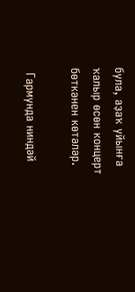була, аҙаҡ уйынға ҡалыр өсөн концерт бөткәнен көтәләр.

 Гармунда ниндәй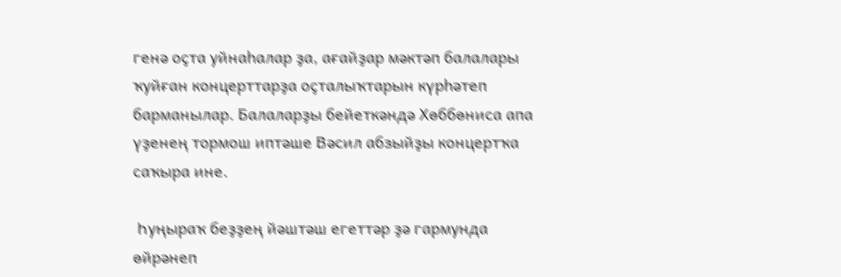генә оҫта уйнаһалар ҙа, ағайҙар мәктәп балалары ҡуйған концерттарҙа оҫталыҡтарын күрһәтеп барманылар. Балаларҙы бейеткәндә Хөббөниса апа үҙенең тормош иптәше Вәсил абзыйҙы концертҡа саҡыра ине.

 Һуңыраҡ беҙҙең йәштәш егеттәр ҙә гармунда өйрәнеп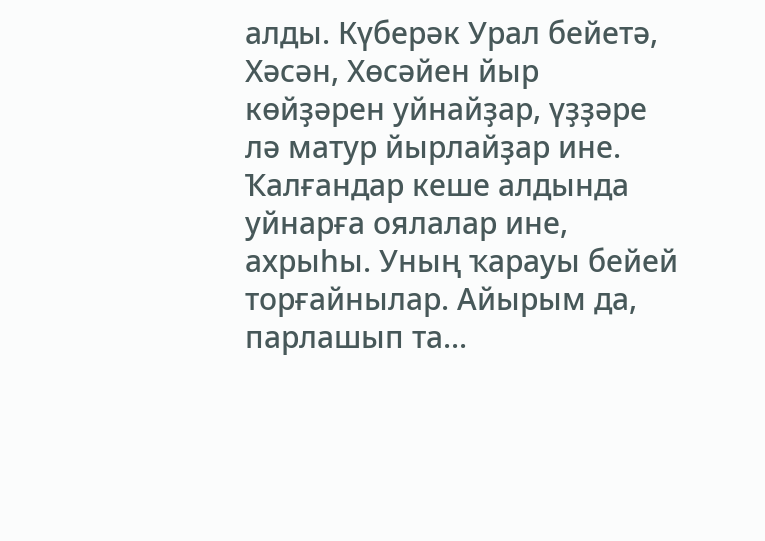алды. Күберәк Урал бейетә, Хәсән, Хөсәйен йыр көйҙәрен уйнайҙар, үҙҙәре лә матур йырлайҙар ине. Ҡалғандар кеше алдында уйнарға оялалар ине, ахрыһы. Уның ҡарауы бейей торғайнылар. Айырым да, парлашып та...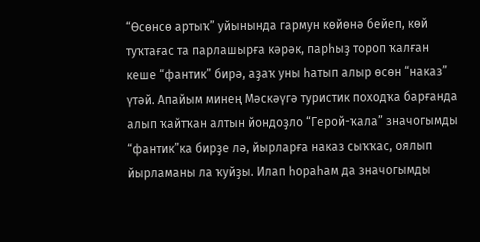“Өсөнсө артыҡ” уйынында гармун көйөнә бейеп, көй туҡтағас та парлашырға кәрәк, парһыҙ тороп ҡалған кеше “фантик” бирә, аҙаҡ уны һатып алыр өсөн “наказ” үтәй. Апайым минең Мәскәүгә туристик походҡа барғанда алып ҡайтҡан алтын йондоҙло “Герой-ҡала” значогымды “фантик”ка бирҙе лә, йырларға наказ сыҡҡас, оялып йырламаны ла ҡуйҙы. Илап һораһам да значогымды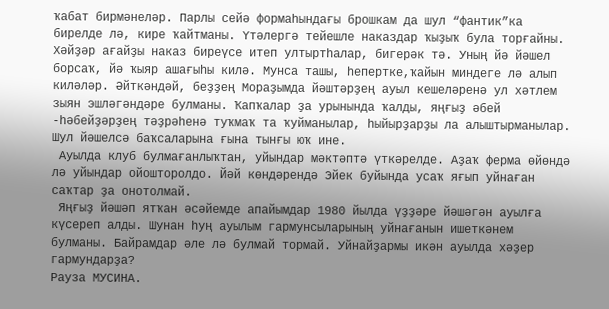ҡабат бирмәнеләр. Парлы сейә формаһындағы брошкам да шул “фантик”ка бирелде лә, кире ҡайтманы. Үтәлергә тейешле наказдар ҡыҙыҡ була торғайны. Хәйҙәр ағайҙы наказ биреүсе итеп ултыртһалар, бигерәк тә. Уның йә йәшел борсаҡ, йә ҡыяр ашағыһы килә. Мунса ташы, һепертке,ҡайын миндеге лә алып киләләр. Әйткәндәй, беҙҙең Мораҙымда йәштәрҙең ауыл кешеләренә ул хәтлем зыян эшләгәндәре булманы. Ҡапҡалар ҙа урынында ҡалды, яңғыҙ әбей -һәбейҙәрҙең тәҙрәһенә туҡмаҡ та ҡуйманылар, һыйырҙарҙы ла алыштырманылар. Шул йәшелсә баҡсаларына ғына тынғы юҡ ине.
 Ауылда клуб булмағанлыҡтан, уйындар мәктәптә үткәрелде. Аҙаҡ ферма өйөндә лә уйындар ойошторолдо. Йәй көндәрендә Эйек буйында усаҡ яғып уйнаған саҡтар ҙа онотолмай.
 Яңғыҙ йәшәп ятҡан әсәйемде апайымдар 1980 йылда үҙҙәре йәшәгән ауылға күсереп алды. Шунан һуң ауылым гармунсыларының уйнағанын ишеткәнем булманы. Байрамдар әле лә булмай тормай. Уйнайҙармы икән ауылда хәҙер гармундарҙа?
Рауза МУСИНА.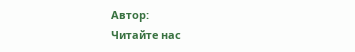Автор:
Читайте нас